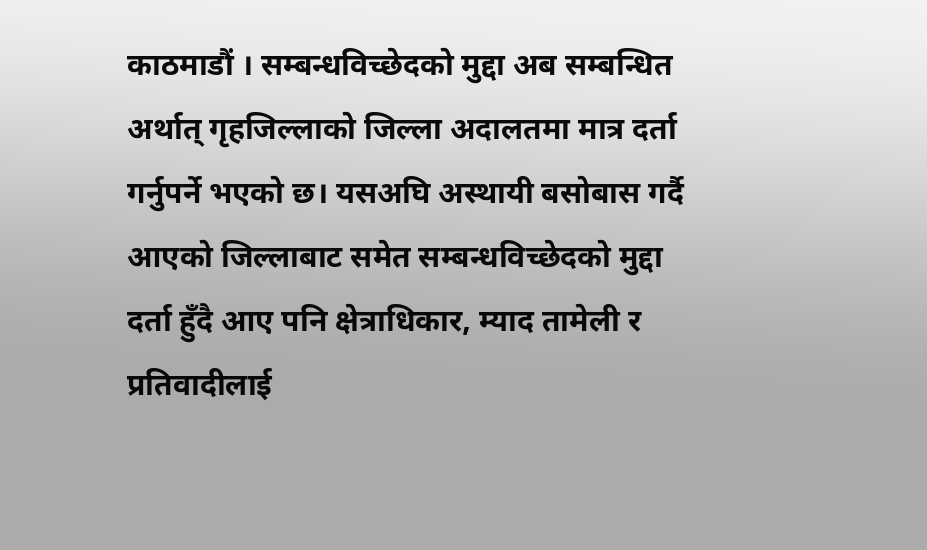काठमाडौं । सम्बन्धविच्छेदको मुद्दा अब सम्बन्धित अर्थात् गृहजिल्लाको जिल्ला अदालतमा मात्र दर्ता गर्नुपर्ने भएको छ। यसअघि अस्थायी बसोबास गर्दै आएको जिल्लाबाट समेत सम्बन्धविच्छेदको मुद्दा दर्ता हुँदै आए पनि क्षेत्राधिकार, म्याद तामेली र प्रतिवादीलाई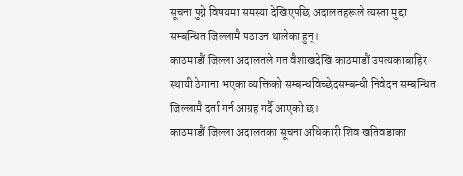सूचना पुग्ने विषयमा समस्या देखिएपछि अदालतहरूले त्यस्ता मुद्दा सम्बन्धित जिल्लामै पठाउन थालेका हुन्।
काठमाडौं जिल्ला अदालतले गत वैशाखदेखि काठमाडौं उपत्यकाबाहिर स्थायी ठेगाना भएका व्यक्तिको सम्बन्धविच्छेदसम्बन्धी निवेदन सम्बन्धित जिल्लामै दर्ता गर्न आग्रह गर्दै आएको छ।
काठमाडौं जिल्ला अदालतका सूचना अधिकारी शिव खतिवडाका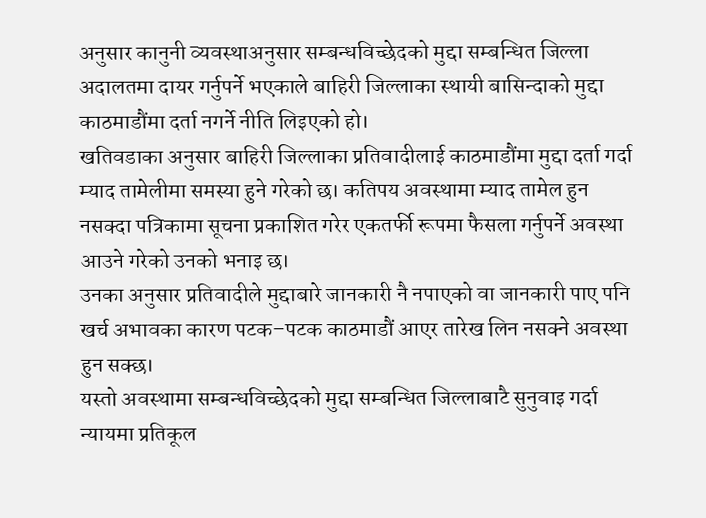अनुसार कानुनी व्यवस्थाअनुसार सम्बन्धविच्छेदको मुद्दा सम्बन्धित जिल्ला अदालतमा दायर गर्नुपर्ने भएकाले बाहिरी जिल्लाका स्थायी बासिन्दाको मुद्दा काठमाडौंमा दर्ता नगर्ने नीति लिइएको हो।
खतिवडाका अनुसार बाहिरी जिल्लाका प्रतिवादीलाई काठमाडौंमा मुद्दा दर्ता गर्दा म्याद तामेलीमा समस्या हुने गरेको छ। कतिपय अवस्थामा म्याद तामेल हुन नसक्दा पत्रिकामा सूचना प्रकाशित गरेर एकतर्फी रूपमा फैसला गर्नुपर्ने अवस्था आउने गरेको उनको भनाइ छ।
उनका अनुसार प्रतिवादीले मुद्दाबारे जानकारी नै नपाएको वा जानकारी पाए पनि खर्च अभावका कारण पटक–पटक काठमाडौं आएर तारेख लिन नसक्ने अवस्था हुन सक्छ।
यस्तो अवस्थामा सम्बन्धविच्छेदको मुद्दा सम्बन्धित जिल्लाबाटै सुनुवाइ गर्दा न्यायमा प्रतिकूल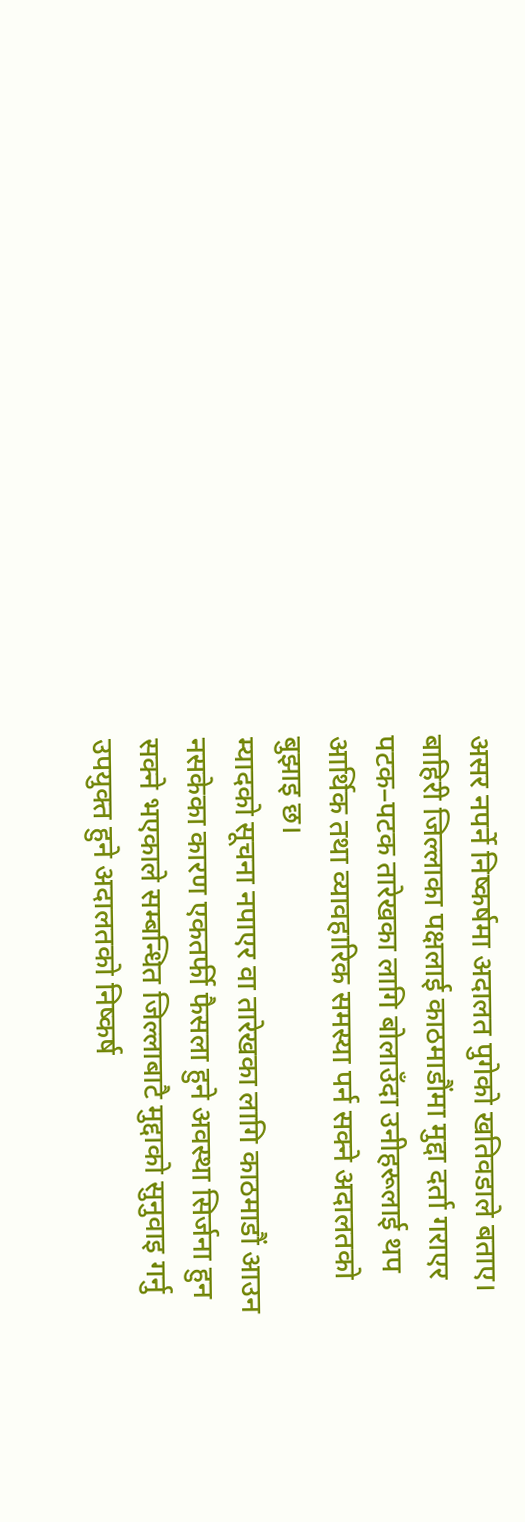असर नपर्ने निष्कर्षमा अदालत पुगेको खतिवडाले बताए।
बाहिरी जिल्लाका पक्षलाई काठमाडौंमा मुद्दा दर्ता गराएर पटक–पटक तारेखका लागि बोलाउँदा उनीहरूलाई थप आर्थिक तथा व्यावहारिक समस्या पर्न सक्ने अदालतको बुझाइ छ।
म्यादको सूचना नपाएर वा तारेखका लागि काठमाडौं आउन नसकेका कारण एकतर्फी फैसला हुने अवस्था सिर्जना हुन सक्ने भएकाले सम्बन्धित जिल्लाबाटै मुद्दाको सुनुवाइ गर्नु उपयुक्त हुने अदालतको निष्कर्ष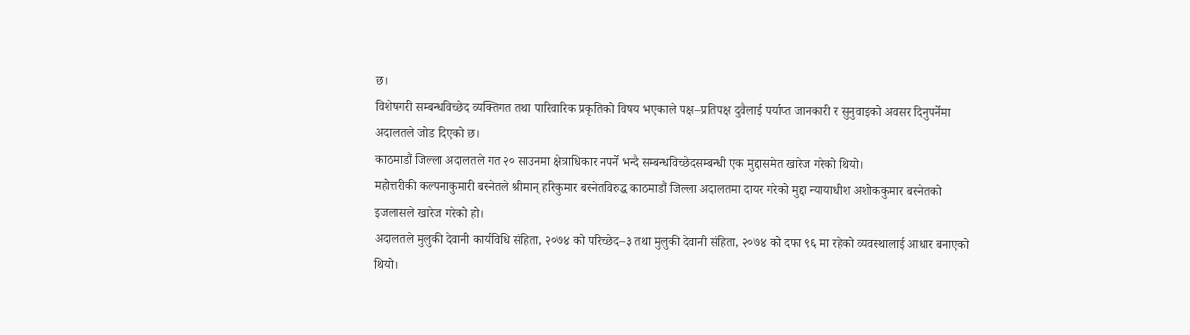छ।
विशेषगरी सम्बन्धविच्छेद व्यक्तिगत तथा पारिवारिक प्रकृतिको विषय भएकाले पक्ष–प्रतिपक्ष दुवैलाई पर्याप्त जानकारी र सुनुवाइको अवसर दिनुपर्नेमा अदालतले जोड दिएको छ।
काठमाडौं जिल्ला अदालतले गत २० साउनमा क्षेत्राधिकार नपर्ने भन्दै सम्बन्धविच्छेदसम्बन्धी एक मुद्दासमेत खारेज गरेको थियो।
महोत्तरीकी कल्पनाकुमारी बस्नेतले श्रीमान् हरिकुमार बस्नेतविरुद्ध काठमाडौं जिल्ला अदालतमा दायर गरेको मुद्दा न्यायाधीश अशोककुमार बस्नेतको इजलासले खारेज गरेको हो।
अदालतले मुलुकी देवानी कार्यविधि संहिता, २०७४ को परिच्छेद–३ तथा मुलुकी देवानी संहिता, २०७४ को दफा ९६ मा रहेको व्यवस्थालाई आधार बनाएको थियो।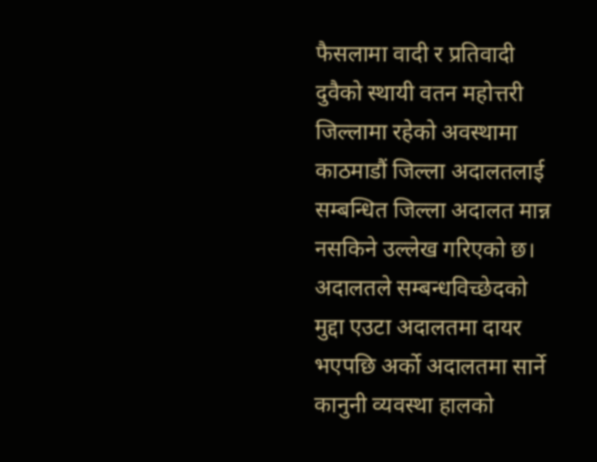फैसलामा वादी र प्रतिवादी दुवैको स्थायी वतन महोत्तरी जिल्लामा रहेको अवस्थामा काठमाडौं जिल्ला अदालतलाई सम्बन्धित जिल्ला अदालत मान्न नसकिने उल्लेख गरिएको छ।
अदालतले सम्बन्धविच्छेदको मुद्दा एउटा अदालतमा दायर भएपछि अर्को अदालतमा सार्ने कानुनी व्यवस्था हालको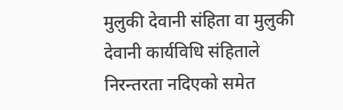मुलुकी देवानी संहिता वा मुलुकी देवानी कार्यविधि संहिताले निरन्तरता नदिएको समेत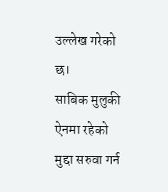उल्लेख गरेको छ।
साबिक मुलुकी ऐनमा रहेको मुद्दा सरुवा गर्न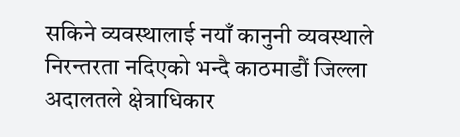सकिने व्यवस्थालाई नयाँ कानुनी व्यवस्थाले निरन्तरता नदिएको भन्दै काठमाडौं जिल्ला अदालतले क्षेत्राधिकार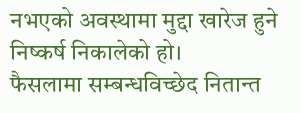नभएको अवस्थामा मुद्दा खारेज हुने निष्कर्ष निकालेको हो।
फैसलामा सम्बन्धविच्छेद नितान्त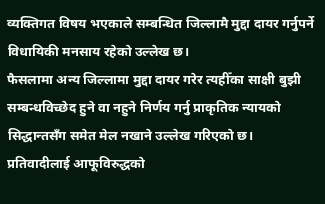व्यक्तिगत विषय भएकाले सम्बन्धित जिल्लामै मुद्दा दायर गर्नुपर्ने विधायिकी मनसाय रहेको उल्लेख छ।
फैसलामा अन्य जिल्लामा मुद्दा दायर गरेर त्यहीँका साक्षी बुझी सम्बन्धविच्छेद हुने वा नहुने निर्णय गर्नु प्राकृतिक न्यायको सिद्धान्तसँग समेत मेल नखाने उल्लेख गरिएको छ।
प्रतिवादीलाई आफूविरुद्धको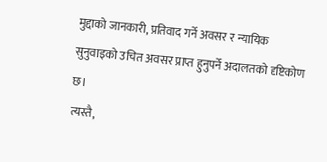मुद्दाको जानकारी, प्रतिवाद गर्ने अवसर र न्यायिक सुनुवाइको उचित अवसर प्राप्त हुनुपर्ने अदालतको दृष्टिकोण छ।
त्यस्तै,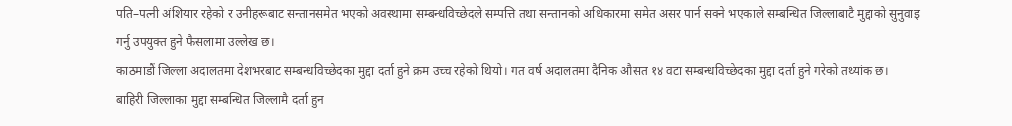पति–पत्नी अंशियार रहेको र उनीहरूबाट सन्तानसमेत भएको अवस्थामा सम्बन्धविच्छेदले सम्पत्ति तथा सन्तानको अधिकारमा समेत असर पार्न सक्ने भएकाले सम्बन्धित जिल्लाबाटै मुद्दाको सुनुवाइ गर्नु उपयुक्त हुने फैसलामा उल्लेख छ।
काठमाडौं जिल्ला अदालतमा देशभरबाट सम्बन्धविच्छेदका मुद्दा दर्ता हुने क्रम उच्च रहेको थियो। गत वर्ष अदालतमा दैनिक औसत १४ वटा सम्बन्धविच्छेदका मुद्दा दर्ता हुने गरेको तथ्यांक छ।
बाहिरी जिल्लाका मुद्दा सम्बन्धित जिल्लामै दर्ता हुन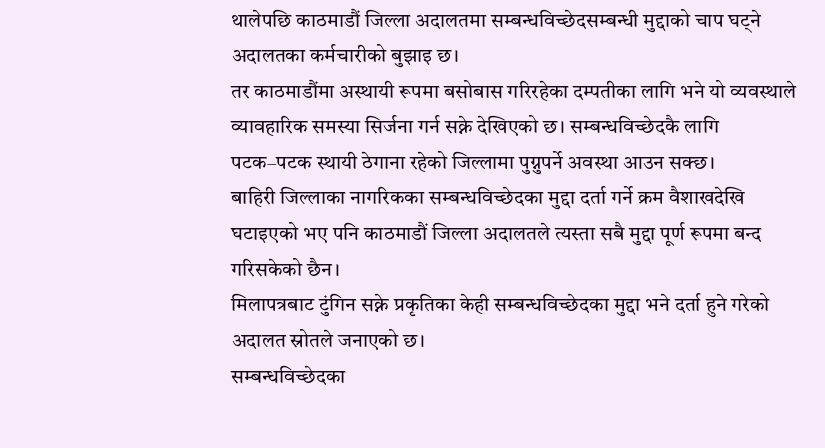थालेपछि काठमाडौं जिल्ला अदालतमा सम्बन्धविच्छेदसम्बन्धी मुद्दाको चाप घट्ने अदालतका कर्मचारीको बुझाइ छ।
तर काठमाडौंमा अस्थायी रूपमा बसोबास गरिरहेका दम्पतीका लागि भने यो व्यवस्थाले व्यावहारिक समस्या सिर्जना गर्न सक्ने देखिएको छ। सम्बन्धविच्छेदकै लागि पटक–पटक स्थायी ठेगाना रहेको जिल्लामा पुग्नुपर्ने अवस्था आउन सक्छ।
बाहिरी जिल्लाका नागरिकका सम्बन्धविच्छेदका मुद्दा दर्ता गर्ने क्रम वैशाखदेखि घटाइएको भए पनि काठमाडौं जिल्ला अदालतले त्यस्ता सबै मुद्दा पूर्ण रूपमा बन्द गरिसकेको छैन।
मिलापत्रबाट टुंगिन सक्ने प्रकृतिका केही सम्बन्धविच्छेदका मुद्दा भने दर्ता हुने गरेको अदालत स्रोतले जनाएको छ।
सम्बन्धविच्छेदका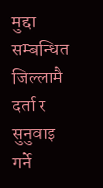मुद्दा सम्बन्धित जिल्लामै दर्ता र सुनुवाइ गर्ने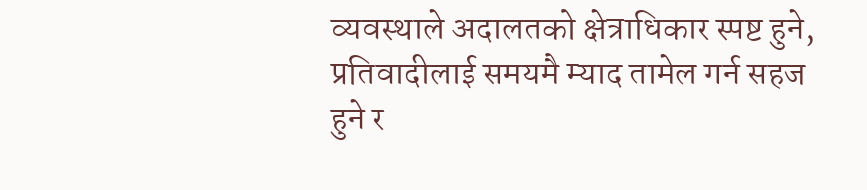व्यवस्थाले अदालतको क्षेत्राधिकार स्पष्ट हुने, प्रतिवादीलाई समयमै म्याद तामेल गर्न सहज हुने र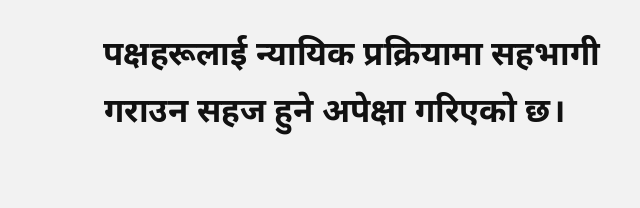पक्षहरूलाई न्यायिक प्रक्रियामा सहभागी गराउन सहज हुने अपेक्षा गरिएको छ।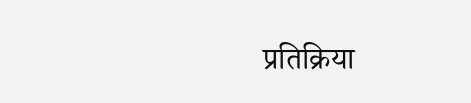प्रतिक्रिया